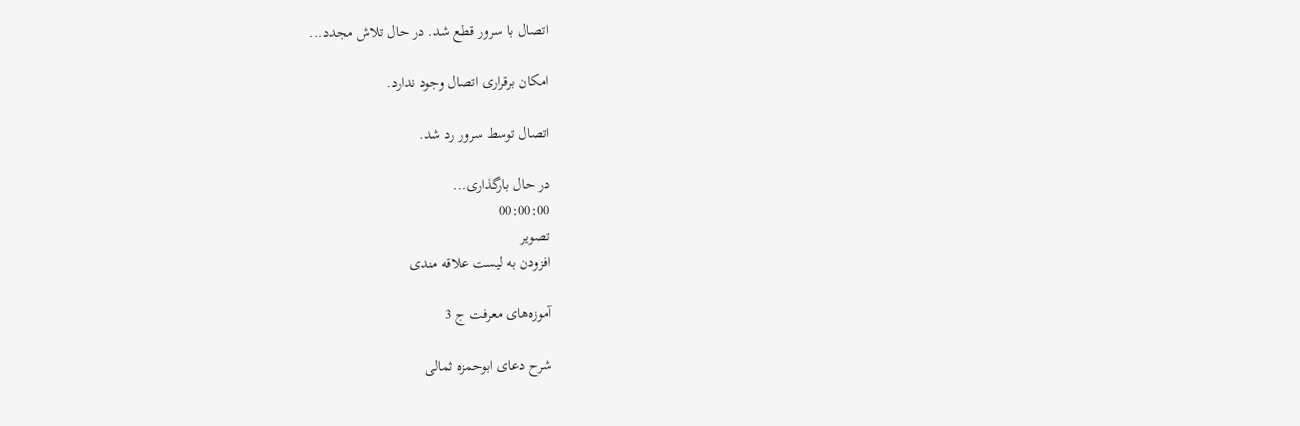اتصال با سرور قطع شد. در حال تلاش مجدد...

امکان برقراری اتصال وجود ندارد.

اتصال توسط سرور رد شد.

در حال بارگذاری...
00:00:00
تصویر
افزودن به لیست علاقه مندی

آموزه‌های معرفت ج 3

شرح دعای ابوحمزه ثمالی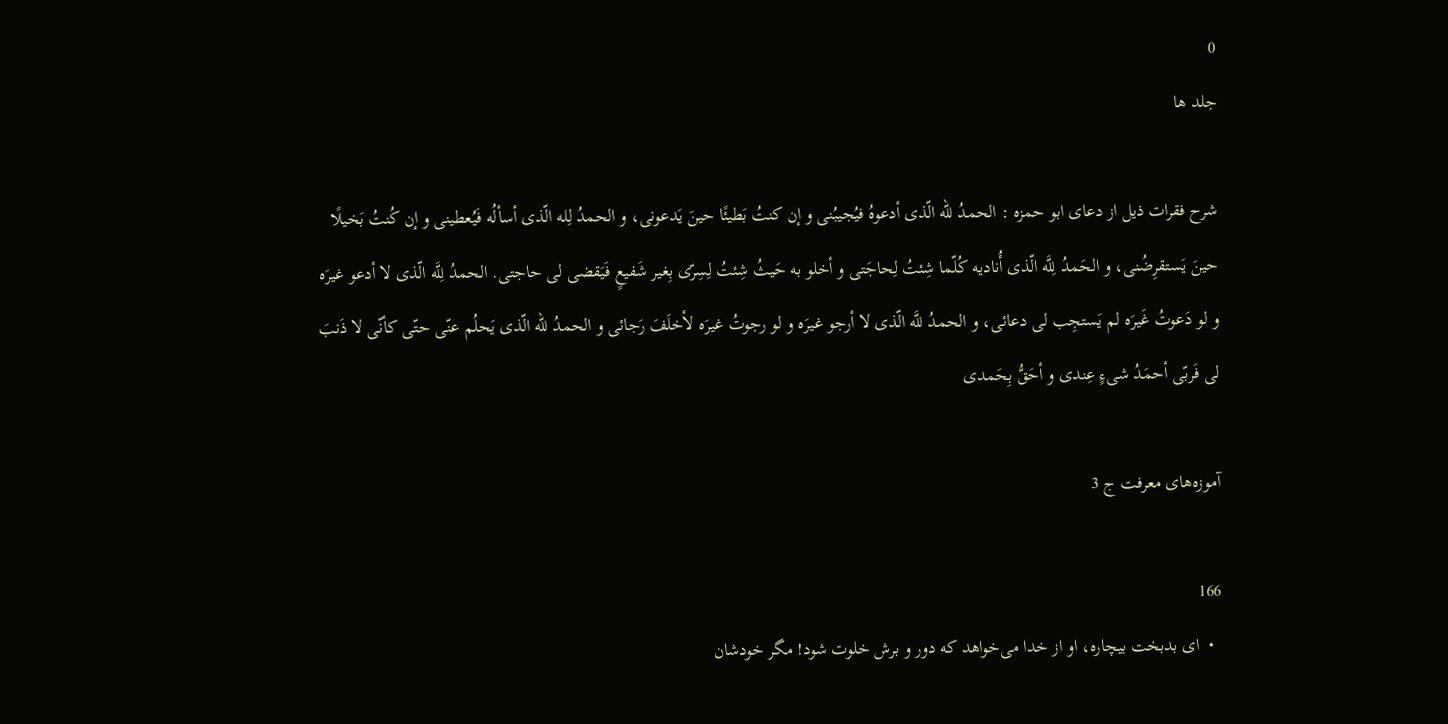0
جلد ها

شرح فقرات ذیل از دعای ابو حمزه : الحمدُ للّه الّذی أدعوهُ فیُجیبُنی و إن کنتُ بَطیئًا حینَ یَدعونی، و الحمدُ لِله الّذی أسألُه فَیُعطینی و إن کُنتُ بَخیلًا حینَ یَستقرِضُنی، و الحَمدُ لِلَّه الّذی أُنادیه کُلّما شِئتُ لِحاجَتی و أخلو به حَیثُ شِئتُ لِسِرّی بِغیر شَفیعٍ فَیَقضی لی حاجتی. الحمدُ لِلَّه الّذی لا أدعو غیرَه و لو دَعوتُ غَیرَه لم یَستجِب لی دعائی، و الحمدُ للَّه الّذی لا أرجو غیرَه و لو رجوتُ غیرَه لأخلَفَ رَجائی و الحمدُ للّه الّذى یَحلُم عنّى حتّى کأنّى لا ذَنبَ لى فَربّی أحمَدُ شی‌ءٍ عِندی و أحَقُّ بِحَمدی

آموزه‌های معرفت ج 3

166
  •  ای بدبخت بیچاره، او از خدا می‌خواهد که دور و برش خلوت شود! مگر خودشان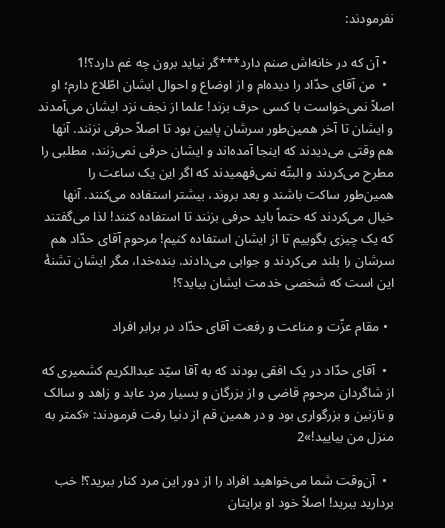نفرمودند:

  • آن که در خانه‌اش صنم دارد***گر نیاید برون چه غم دارد؟!1
  •  من آقای حدّاد را دیده‌ام و از اوضاع و احوال ایشان اطّلاع دارم؛ او اصلاً نمی‌خواست با کسی حرف بزند! علما از نجف نزد ایشان می‌آمدند و ایشان تا آخر همین‌طور سرشان پایین بود تا اصلاً حرفی نزنند. آنها هم وقتی می‌دیدند که اینجا آمده‌اند و ایشان حرفی نمی‌زنند، مطلبی را مطرح می‌کردند و البتّه نمی‌فهمیدند که اگر این یک ساعت را همین‌طور ساکت باشند و بعد بروند، بیشتر استفاده می‌کنند. آنها خیال می‌کردند که حتماً باید حرفی بزنند تا استفاده کنند! لذا می‌گفتند که یک چیزی بگوییم تا از ایشان استفاده کنیم! مرحوم آقای حدّاد هم سرشان را بلند می‌کردند و جوابی می‌دادند. بنده‌خدا، مگر ایشان تشنۀ این است که شخصی خدمت ایشان بیاید؟!

  • مقام عزّت و مناعت و رفعت آقای حدّاد در برابر افراد

  •  آقای حدّاد در یک افقی بودند که به آقا سیّد عبدالکریم کشمیری که از شاگردان مرحوم قاضی و از بزرگان و بسیار مرد عابد و زاهد و سالک و نازنین و بزرگواری بود و در همین قم از دنیا رفت فرمودند: «کمتر به منزل من بیایید!»2

  •  آن‌وقت شما می‌خواهید افراد را از دور این مرد کنار ببرید؟! خب بردارید ببرید! اصلاً خود او برایتان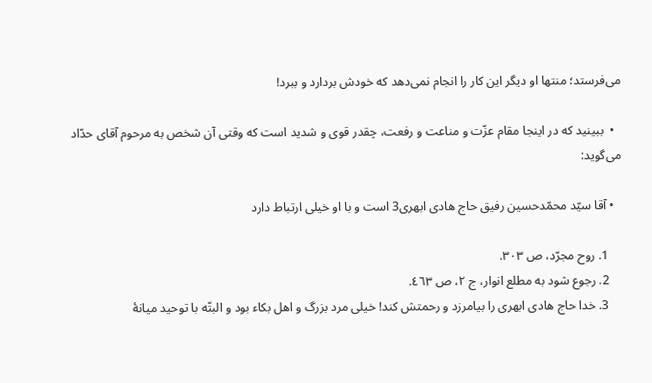می‌فرستد؛ منتها او دیگر این کار را انجام نمی‌دهد که خودش بردارد و ببرد!

  •  ببینید که در اینجا مقام عزّت و مناعت و رفعت، چقدر قوی و شدید است که وقتی آن شخص به مرحوم آقای حدّاد می‌گوید:

  • آقا سیّد محمّدحسین رفیق حاج هادی ابهری3 است و با او خیلی ارتباط دارد

    1. روح مجرّد، ص ٣٠٣.
    2. رجوع شود به مطلع انوار، ج ٢، ص ٤٦٣.
    3. خدا حاج هادی ابهری را بیامرزد و رحمتش کند! خیلی مرد بزرگ و اهل بکاء بود و البتّه با توحید میانۀ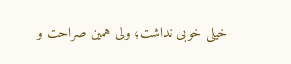خیلی خوبی نداشت؛ ولی همین صراحت و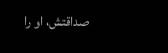صداقتش، او را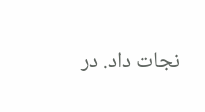نجات داد. در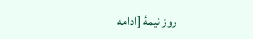روز نیمۀ [ادامه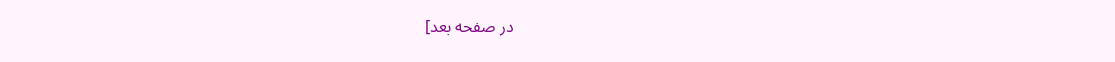در صفحه بعد]